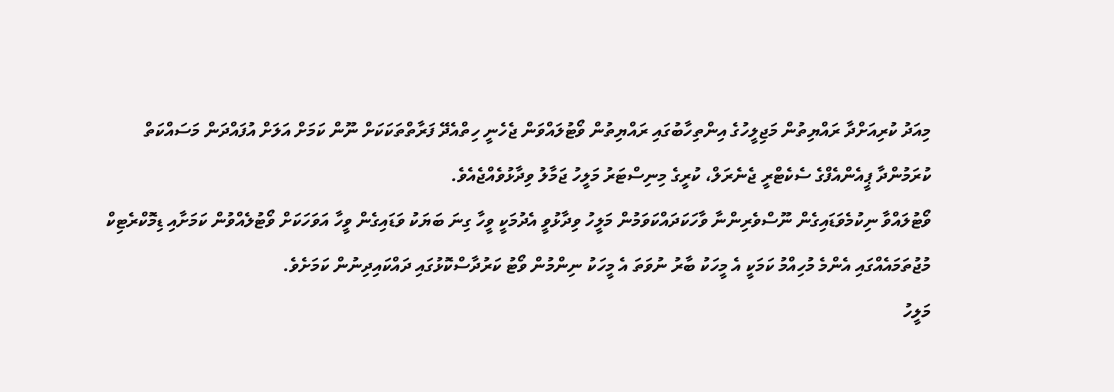މިއަދު ކުރިއަށްދާ ރައްޔިތުން މަޖިލީހުގެ އިންތިހާބުގައި ރައްޔިތުން ވޯޓުލައްވަން ޖެހެނީ ހިތްއެދޭ ފަރާތްތަކަކަށް ނޫން ކަމަށް އަލަށް އުފައްދަން މަސައްކަތް ކުރަމުންދާ ޕީއެންއެފްގެ ސެކެޓްރީ ޖެނެރަލް، ކުރީގެ މިނިސްޓަރު މަލީހު ޖަމާލު ވިދާޅުވެއްޖެއެވެ.
ވޯޓުލައްވާ ނިކުމެވަޑައިގެން ނޫސްވެރިންނާ ވާހަކަދައްކަވަމުން މަލީހު ވިދާޅުވީ އެދުމަކީ ވީހާ ގިނަ ބަޔަކު ވަޑައިގެން ވީހާ އަވަހަކަށް ވޯޓުލެއްވުން ކަމަށާއި ޑިމޮކްރެޓިކް މުޖުތަމައެއްގައި އެންމެ މުހިއްމު ކަމަކީ އެ މީހަކު ބާރު ނުވަތަ އެ މީހަކު ނިންމުން ވޯޓު ކަރުދާސްކޮޅުގައި ދައްކައިދިނުން ކަމަށެވެ.
މަލީހު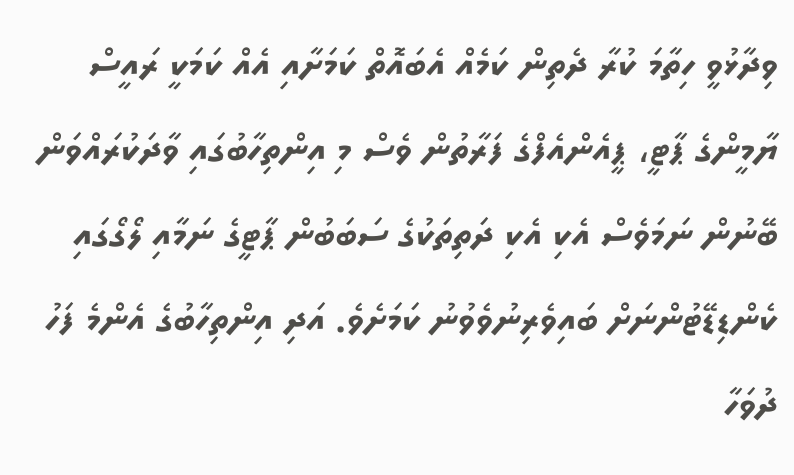ވިދާޅުވީ ހިތާމަ ކުރާ ދެތިން ކަމެއް އެބައޮތް ކަމަށާއި އެއް ކަމަކީ ރައީސް ޔާމީންގެ ޕާޓީ، ޕީއެންއެފްގެ ފަރާތުން ވެސް މި އިންތިހާބުގައި ވާދަކުރައްވަން ބޭނުން ނަމަވެސް އެކި އެކި ދަތިތަކުގެ ސަބަބުން ޕާޓީގެ ނަމާއި ލޯގޯގައި ކެންޑިޑޭޓުންނަށް ބައިވެރިނުވެވުނު ކަމަށެވެ. އަދި އިންތިހާބުގެ އެންމެ ފަހު ދުވަހާ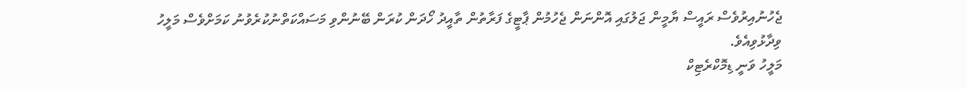ޖެހުނުއިރުވެސް ރައީސް ޔާމީން ޖަލުގައި އޮންނަން ޖެހުމުން ޕާޓީގެ ފަރާތުން ތާއީދު ހޯދަން ކުރަން ބޭނުންވި މަސައްކަތްނުކުރެވުނު ކަމަށްވެސް މަލީހު ވިދާޅުވިއެވެ.
މަލީހު ވަނީ ޑިމޮކްރެޓިކް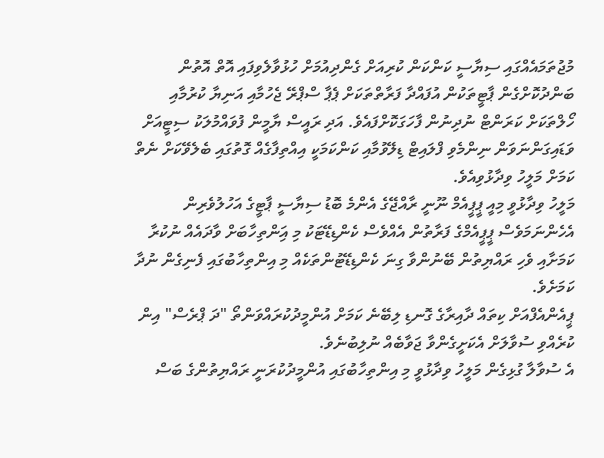މުޖުތަމައެއްގައި ސިޔާސީ ކަންކަން ކުރިއަށް ގެންދިއުމަށް ހުޅުވާލެވިފައި އޮތް އޮތުން ބަންދުކޮށްގެން ޕާޓީތަކުން އުފައްދާ ފަރާތްތަކަށް ޕެޕާ ސްޕްރޭ ޖެހުމާއި އަނިޔާ ކުރުމާއި ހޯލްތަކަށް ކަރަންޓް ނުދިނުން ފާހަގަކޮށްފައެވެ. އަދި ރައީސް ޔާމީން ފުވައްމުލަކު ސިޓީއަށް ވަޑައިގަންނަވަން ނިންމެވި ފްލައިޓް ޑިލޭވުމާއި ކަންކަމަކީ އިއްތިފާގެއް ގޮތުގައި ބެލެވޭކަށް ނެތް ކަމަށް މަލީހު ވިދާޅުވިއެވެ.
މަލީހު ވިދާޅުވީ މިއީ ޕީޕީއެމް ނޫނީ ރާއްޖޭގެ އެންމެ ބޮޑު ސިޔާސީ ޕާޓީގެ އަހުލުވެރިން އެހެންނަމަވެސް ޕީޕީއެމްގެ ފަރާތުން އެއްވެސް ކެންޑިޑޭޓަކު މި އިަންތިހާބަށް ވާދައެއް ނުކުރާ ކަމަށާއި ވެހި ރައްޔިތުން ބޭނުންވާ ގިނަ ކެންޑިޑޭޓުންތަކެއް މި އިންތިހާބުގައި ފެނިގެން ނުދާ ކަމަށެވެ.
ޕީއެންއެފްއަށް ކިތައް ދާއިރާގެ ގޮނޑި ލިބޭނެ ކަމަށް އުންމީދުކުރައްވަންތޯ "ދަ ޕްރެސް" އިން ކުރެއްވި ސުވާލަށް އެކަށީގެންވާ ޖަވާބެއް ނުލިބުނެވެ.
އެ ސުވާލާ ގުޅިގެން މަލީހު ވިދާޅުވީ މި އިންތިހާބުގައި އުންމީދުކުރަނީ ރައްޔިތުންގެ ބަސް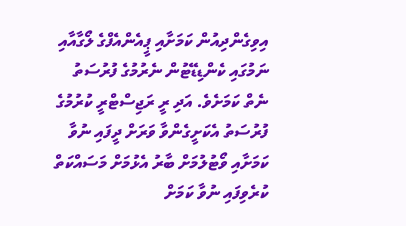އިވިގެންދިއުން ކަމަށާއި ޕީއެންއެފްގެ ލޯގާއާއި ނަމުގައި ކެންޑިޑޭޓުން ނެރުމުގެ ފުރުސަތު ނެތް ކަމަށެވެ. އަދި ރީ ރަޖިސްޓްރީ ކުރުމުގެ ފުރުސަތު އެކަށީގެންވާ ވަރަށް ދީފައި ނުވާ ކަމަށާއި ވޯޓުލުމަށް ބާރު އެޅުމަށް މަސައްކަތް ކުރެވިފައި ނުވާ ކަމަށް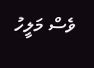ވެސް މަލީހު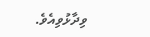ވިދާޅުވިއެވެ.